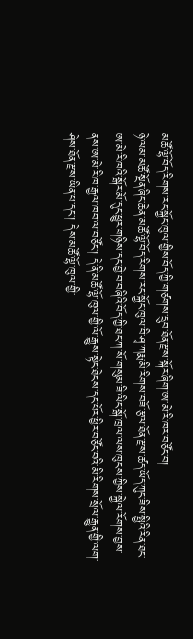མཚོ་ལྷོ་བོད་རིགས་རང་སྐྱོང་ཁུལ་གྱིས་བོད་ཀྱི་གཙགས་དྲུབ་ཐོན་རྫས་སྐོར་ཞིག་ཨ་མེ་རི་ཁར་བཙོང་བ།
ཉེ་ལམ་མཚོ་སྔོན་ཞིང་ཆེན་མཚོ་ལྷོ་བོད་རིགས་རང་སྐྱོང་ཁུལ་བི་ཤྭ་ཀརྨ་མི་རིགས་བཟོ་རྩལ་ཐོན་རྫས་ཚད་ཡོད་ཀུང་ཟིས་སྤྱིའི་རིན་ཐང་ཨ་མེ་རི་ཁའི་སྒོར་མོ་དུང་ཕྱུར་གཉིས་དང་བྱེ་བ་བཞིའི་བོད་ཀྱི་ཐང་ཀ་སོ་གསུམ་ཟི་ལིང་སྒོ་ཁྲལ་ལས་ཁུངས་ཀྱིས་སྐྱེལ་རོགས་བྱས་ནས་ཨ་མེ་རི་ཁ་རྒྱལ་ཁབ་ལ་བཙོང་། དེ་ནི་མཚོ་ལྷོ་ཁུལ་གྱི་ལོ་རྒྱུས་སྟེང་ཐེངས་དང་པོར་ཕྱིར་བཙོང་བའི་མི་རིགས་སྲོལ་རྒྱུན་གྱི་ལག་ཤེས་ཐོན་རྫས་ཡིན་པ་དང་། དེས་མཚོ་ལྷོ་ཁུལ་གྱི་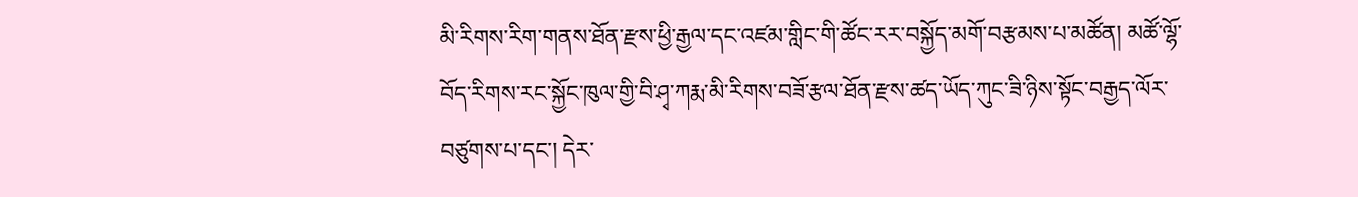མི་རིགས་རིག་གནས་ཐོན་རྫས་ཕྱི་རྒྱལ་དང་འཛམ་གླིང་གི་ཚོང་རར་བསྐྱོད་མགོ་བརྩམས་པ་མཚོན། མཚོ་ལྷོ་བོད་རིགས་རང་སྐྱོང་ཁུལ་གྱི་བི་ཤྭ་ཀརྨ་མི་རིགས་བཟོ་རྩལ་ཐོན་རྫས་ཚད་ཡོད་ཀུང་ཟི་ཉིས་སྟོང་བརྒྱད་ལོར་བཙུགས་པ་དང་། དེར་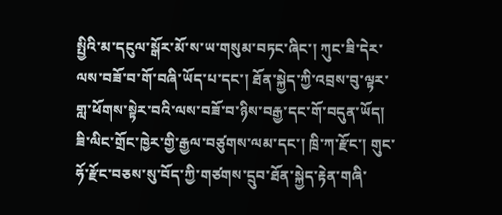སྤྱིའི་མ་དངུལ་སྒོར་མོ་ས་ཡ་གསུམ་བཏང་ཞིང་། ཀུང་ཟི་དེར་ལས་བཟོ་བ་གོ་བཞི་ཡོད་པ་དང་། ཐོན་སྐྱེད་ཀྱི་འབྲས་བུ་ལྟར་གླ་ཕོགས་སྟེར་བའི་ལས་བཟོ་བ་ཉིས་བརྒྱ་དང་གོ་བདུན་ཡོད། ཟི་ལིང་གྲོང་ཁྱེར་གྱི་རྒྱལ་བཙུགས་ལམ་དང་། ཁྲི་ཀ་རྫོང་། གུང་ཧོ་རྫོང་བཅས་སུ་བོད་ཀྱི་གཙགས་དྲུབ་ཐོན་སྐྱེད་རྟེན་གཞི་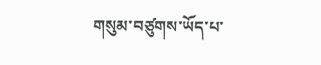གསུམ་བཙུགས་ཡོད་པ་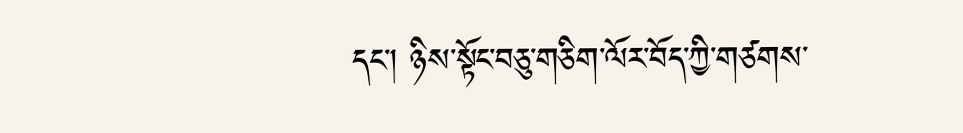དང་། ཉིས་སྟོང་བཅུ་གཅིག་ལོར་བོད་ཀྱི་གཙགས་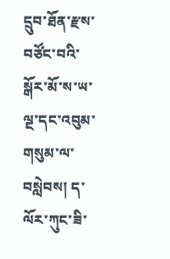དྲུབ་ཐོན་རྫས་བཙོང་བའི་སྒོར་མོ་ས་ཡ་ལྔ་དང་འབུམ་གསུམ་ལ་བསླེབས། ད་ལོར་ཀུང་ཟི་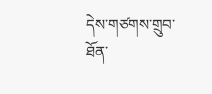དེས་གཙགས་གྲུབ་ཐོན་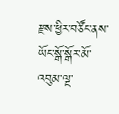རྫས་ཕྱིར་བཙོང་ནས་ཡོང་སྒོ་སྒོར་མོ་འབུམ་ལྔ་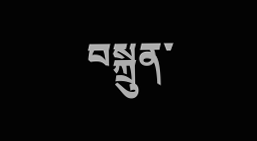བསྐྲུན་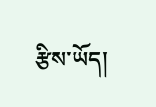རྩིས་ཡོད།